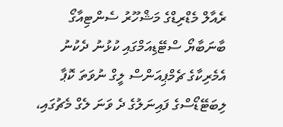ރެއާލް މެޑްރިޑްގެ މަޝްހޫރު ސެންޓިއާގޯ ބާނަބާޔޯ ސްޓޭޑިއަމްގައި ކުޅުނު ދެކުނު އެމެރިކާގެ ޗެމްޕިއަންސް ލީގް ނުވަތަ ކޮޕާ ލިބަޓޭޑޯސްގެ ފައިނަލުގެ ދެ ވަނަ ލެގް މެޗުގައި،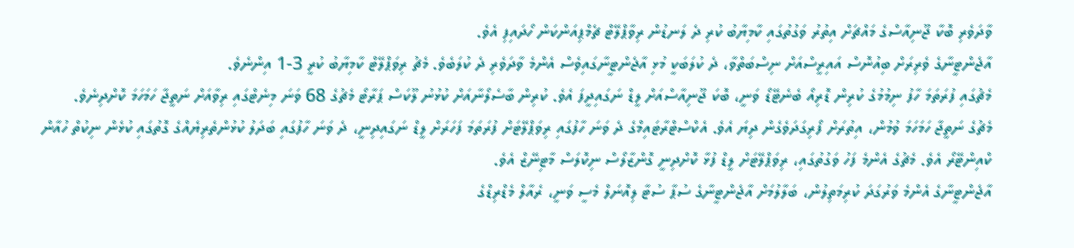ވާދަވެރި ބޮކާ ޖޫނިއާސްގެ މައްޗަށް އިތުރު ވަގުތުގައި ކާމިޔާބު ކުރި ދެ ލަނޑުން ރިވާޕްލޭޓް ޗެމްޕިއަންކަން ހޯދައިފި އެވެ.
އާޖެންޓީނާގެ ވެރިރަށް ބިއުނޮސް އައިރީސްއަށް ނިސްބަތްވާ، ދެ ކުލަބަކީ މުޅި އާޖެންޓީނާގައިވެސް އެންމެ ވާދަވެރި ދެ ކުލަބެވެ. މެޗު ރިވަޕްލޭޓް ކާމިޔާބު ކުރީ 3-1 އިންނެވެ.
މެޗުގައި ފުރަތަމަ ހާފު ނިމުމުގެ ކުރިން ޑޮރިއޯ ބެނެޓޭޑޯ ވަނީ، ބޮކަ ޖޫނިއާސްއަށް ލީޑް ނަގައިދީފަ އެވެ. ކުރިން ބާސެލޯނާއަށް ކުޅުނު ލޫކަސް ޕަރާޓޯ މެޗުގެ 68 ވަނަ މިނެޓްގައި ރިވާއަށް ނަތީޖާ ހަމަހަމަ ކޮށްދިނެވެ.
މެޗުގެ ނަތީޖާ ހަމަހަމަ ވުމުން، އިތުރަށް ފޯރިގަދަވެގެން ދިޔަ އެވެ. އެކްސްޓްރާޓައިމްގެ ދެ ވަނަ ހާފުގައި ރިވަޕްލޭޓަށް ފުރަތަމަ ފަހަރަށް ލީޑް ނަގައިދިނީ، ދެ ވަނަ ހާފުގައި ބަދަލު ކުޅުންތެރިޔެއްގެ ގޮތުގައި ކުޅެން ނިކުތް ހުއާން ކްއިންޓޭރޯ އެވެ. މެޗުގެ އެންމެ ފަހު ވަގުތުގައި، ރިވަޕްލޭޓަށް ލީޑް ފުޅާ ކޮށްދިނީ ގޮންޒާލޯސް ނިކޮލަސް މާޓިނޭޒް އެވެ.
އާޖެންޓީނާގެ އެންމެ ވަރުގަދަ ކުރިމަތިލުން، ބަލާލުމަށް އާޖެންޓީނާގެ ސުޕާ ސުޓާ ލިއޮނަލް މެސީ ވަނީ، ރެއާލް މެޑްރިޑްގެ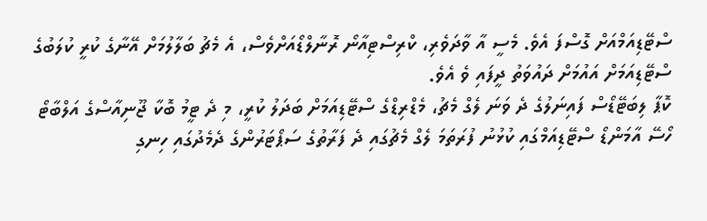ސްޓޭޑިއަމްއަށް ގޮސްފަ އެވެ. މެސީ އާ ވާދަވެރި، ކްރިސްޓިއާނޯ ރޮނާލްޑޯއަށްވެސް، އެ މެޗު ބަލާލުމަށް އޭނާގެ ކުރީ ކުލަބުގެ ސްޓޭޑިއަމަށް އައުމަށް ދައުވަތު ދީފައި ވެ އެވެ.
ކޮޕާ ލިބަޓޭޑޯސް ފައިނަލުގެ ދެ ވަނަ ލެގް މެޗު، މެޑްރިޑްގެ ސްޓޭޑިއަމަށް ބަދަލު ކުރީ، މި ދެ ޓީމު ބޮކާ ޖޫނިއާސްގެ އަލްބާޓޯ ހޯސޭ އާމަންޑޯ ސްޓޭޑިއަމްގައި ކުޅުނު ފުރަތަމަ ލެގް މެޗުގައި ދެ ފަރާތުގެ ސަޕޯޓަރުންގެ ދެމެދުގައި ހިނގި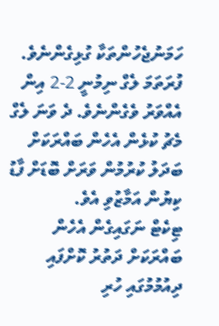ހަމަނުޖެހުންތަކާ ގުޅިގެންނެވެ. ފުރަތަމަ ލެގް ނިމުނީ 2-2 އިން އެއްވަރު ވެގެންނެވެ. ދެ ވަނަ ލެގް މެޗު ކުޅެން އެހެން ބައްރަކަށް ބަދަލު ކުރުމުން ވަރަށް ބޮޑަށް ފާޑު ކިޔުން އަމާޒުވި އެވެ.
ޓިކެޓް ނަގައިގެން އެހެން ބައްރަކަށް ދަތުރު ކޮށްފައި ދިއުމުމުގައި ހުރި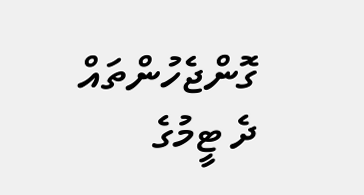ގޮންޖެހުންތައް ދެ ޓީމުގެ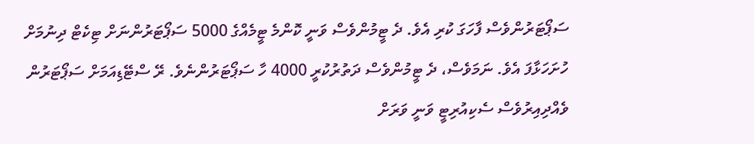ސަޕޯޓަރުންވެސް ފާހަގަ ކުރި އެވެ. ދެ ޓީމުންވެސް ވަނީ ކޮންމެ ޓީމެއްގެ 5000 ސަޕޯޓަރުންނަށް ޓިކެޓް ދިނުމަށް ހުށަހަޅާފަ އެވެ. ނަމަވެސް، ދެ ޓީމުންވެސް ދަތުރުކުރީ 4000 ހާ ސަޕޯޓަރުންނެވެ. ރޭ ސްޓޭޑިއަމަށް ސަޕޯޓަރުން ވެއްދިއިރުވެސް ސެކިއުރިޓީ ވަނީ ވަރަށް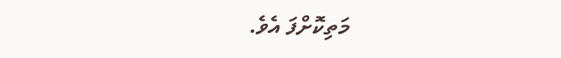މަތިކޮށްފަ އެވެ.